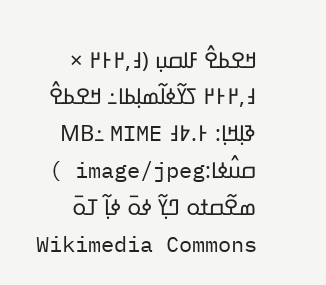ߞߐߕߐ߮ ߓߊߛߎ߲ (߃,߂߅߂ × ߃,߂߅߂ ߖߌ߬ߦߊ߬ߘߊ߲ߕߊ߸ ߞߐߕߐ߮ ߢߊ߲ߞߊ߲: ߅.߈߃ MB߸ MIME ߛߎ߮ߦߊ:image/jpeg )
ߘߐ߬ߛߙߋ ߣߌ߲߬ ߦߋ߫ ߦߊ߲߬ ߠߋ߫ Wikimedia Commons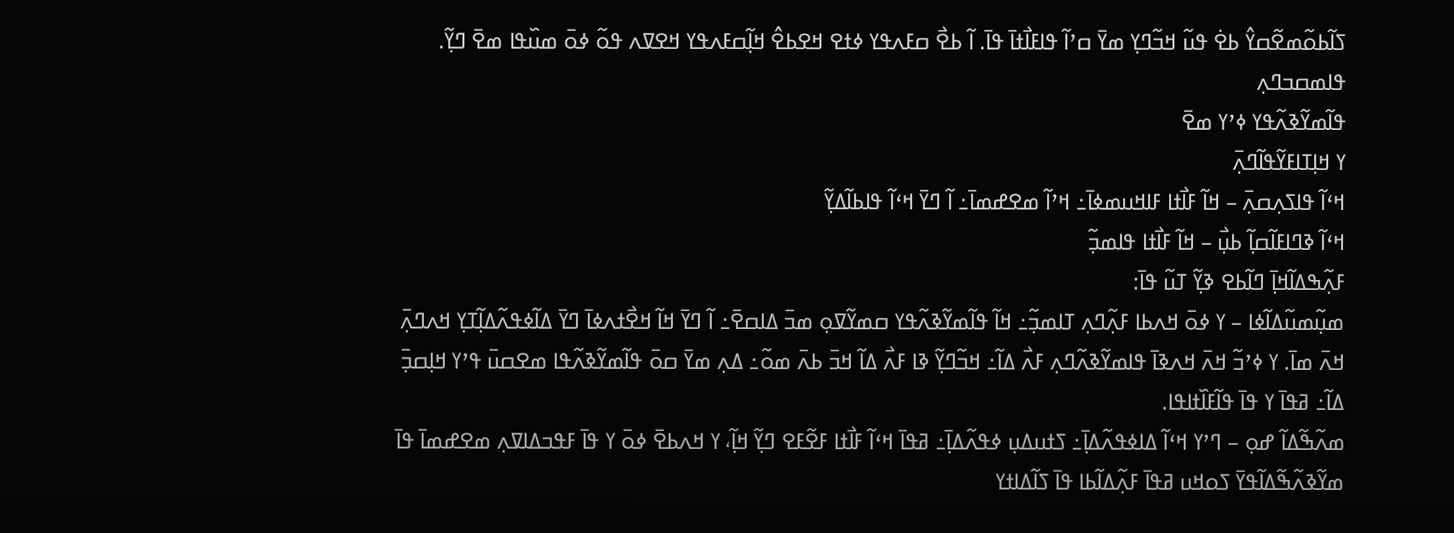ߖߊ߬ߕߋ߬ߘߐ߬ߛߌ߮ ߕߐ߭ ߟߎ߬ ߞߏ߬ߣߌ߲ ߘߌ߫ ߛߴߊ߬ ߟߊߓߊ߯ߙߊ߫ ߟߊ߫. ߊ߬ ߕߐ߯ ߛߓߍߟߌ ߦߙߐ ߞߐߕߐ߮ ߞߊ߲߬ߛߓߍߟߌ ߞߐߜߍ ߟߋ߬ ߦߋ߫ ߘߎ߰ߟߊ ߘߐ߫ ߣߌ߲߬.
ߟߊߘߛߏߣߍ߲
ߟߊ߬ߘߌ߬ߢߍ߬ߟߌ ߦߴߌ ߘߐ߫
ߌ ߞߊ߲ߠߊߓߌ߬ߟߊ߬ߣߍ߲߫
ߞߵߊ߬ ߟߊߖߍ߲ߛߍ߲߫ – ߞߊ߬ ߓߊ߯ߙߊ ߓߊߞߎߘߦߊ߫߸ ߞߴߊ߬ ߘߐߝߘߊ߫߸ ߊ߬ ߣߌ߫ ߞߵߊ߬ ߟߊߕߊ߬ߡߌ߲߬
ߞߵߊ߬ ߢߣߊߓߊ߬ߛߊ߲߬ ߕߎ߲߯ – ߞߊ߬ ߓߊ߯ߙߊ ߟߊߘߏ߲߬
ߓߍ߲߬ߒߡߊ߬ߞߊ߲߫ ߣߊ߬ߕߐ ߢߌ߲߬ ߠߎ߬ ߟߊ߫:
ߘߎ߲߬ߘߎ߬ߡߊ߬ߦߊ – ߌ ߦߋ߫ ߞߍߕߊ ߓߍ߲߬ߣߍ߲ ߠߊߘߏ߲߬߸ ߞߊ߬ ߟߊ߬ߘߌ߬ߢߍ߬ߟߌ ߛߘߌ߬ߜߋ߲ ߘߏ߫ ߡߊߛߐ߫߸ ߊ߬ ߣߌ߫ ߞߊ߬ ߞߐ߯ߙߍߦߊ߫ ߣߌ߫ ߡߊ߬ߦߟߍ߬ߡߊ߲߬ߠߌ߲ ߞߍߣߍ߲߫ ߞߍ߫ ߘߊ߫. ߌ ߦߴߏ߬ ߞߍ߫ ߞߍߢߊ߫ ߟߊߘߌ߬ߢߍ߬ߣߍ߲ ߓߍ߯ ߡߊ߬߸ ߞߏ߬ߣߌ߲߬ ߢߊ ߓߍ߯ ߡߊ߬ ߞߏ߫ ߕߍ߫ ߘߋ߬߸ ߡߍ߲ ߘߌ߫ ߛߋ߫ ߟߊ߬ߘߌ߬ߢߍ߬ߟߊ ߘߐߛߎ߫ ߟߴߌ ߞߊ߲ߛߏ߲߫ ߡߊ߬߸ ߥߟߊ߫ ߌ ߟߊ߫ ߟߊ߬ߓߊ߰ߙߊߟߊ.
ߘߍ߬ߒ߬ߡߊ߬ ߝߋ߲ – ߣߴߌ ߞߵߊ߬ ߡߊߦߟߍ߬ߡߊ߲߫߸ ߖߙߎߡߎ߲ ߦߟߍ߬ߡߊ߲߫߸ ߥߟߊ߫ ߞߵߊ߬ ߓߊ߯ߙߊ ߓߐ߬ߓߐ ߣߌ߲߬ ߞߊ߲߬، ߌ ߞߍߕߐ߫ ߦߋ߫ ߌ ߟߊ߫ ߓߟߏߡߊߜߍ߲ ߘߐߝߘߊ߫ ߟߊ߫ ߘߌ߬ߢߍ߬ߒ߬ߡߊ߬ߟߌ߫ ߖߋߞߎ ߥߟߊ߫ ߓߍ߲߬ߡߊ߬ߕߊ ߟߊ߫ ߖߊ߬ߡߊߙߌ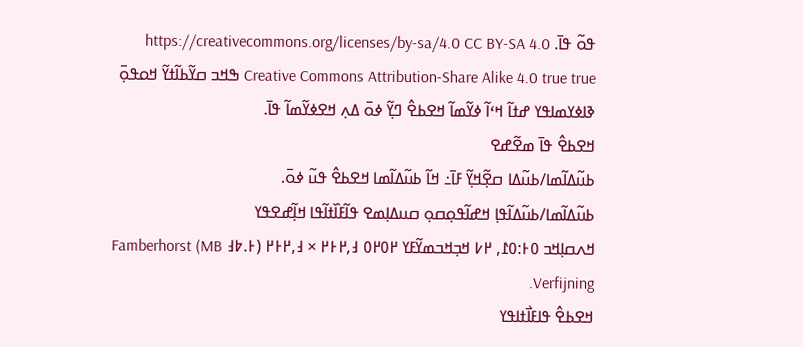ߟߋ߬ ߟߊ߫. https://creativecommons.org/licenses/by-sa/4.0 CC BY-SA 4.0 Creative Commons Attribution-Share Alike 4.0 true true ߒߞߏ ߛߌ߬ߕߊ߬ߙߌ߬ ߞߋߟߋ߲߫ ߢߊߦߌߘߊߟߌ ߝߙߊ߬ ߞߵߊ߬ ߦߌ߬ߘߊ߬ ߞߐߕߐ߮ ߣߌ߲߬ ߦߋ߫ ߡߍ߲ ߞߐߦߌ߬ߘߊ߬ ߟߊ߫.
ߞߐߕߐ߮ ߟߊ߫ ߘߐ߬ߝߐ
ߕߎ߬ߡߊ߬ߘߊ/ߕߎ߬ߡߊ ߛߐ߲߬ߞߌ߲߬ ߓߊ߫߸ ߞߊ߬ ߕߎ߬ߡߊ߬ߘߊ ߞߐߕߐ߮ ߟߎ߬ ߦߋ߫.
ߕߎ߬ߡߊ߬ߘߊ/ߕߎ߬ߡߊ߬ߟߊ߲ ߞߝߊ߬ߟߋ߲ߛߋ߲ ߛߎߡߊ߲ߘߐ ߟߊ߬ߓߊ߰ߙߊ߬ߟߊ ߞߊ߲߬ߝߐߟߌ
ߞߍߛߊ߲ߞߏ ߀߅:߀߁, ߂߇ ߞߏ߲ߞߏߘߌ߬ߓߌ ߂߀߂߀ ߃,߂߅߂ × ߃,߂߅߂ (߅.߈߃ MB) Famberhorst Verfijning.
ߞߐߕߐ߮ ߟߊߓߊ߯ߙߊߟߌ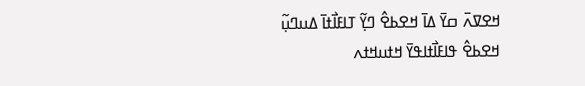ߞߐߜߍ߫ ߛߌ߫ ߡߊ߫ ߞߐߕߐ߮ ߣߌ߲߬ ߠߊߓߊ߯ߙߊ߫ ߡߎߣߎ߲߬
ߞߐߕߐ߮ ߟߊߓߊ߯ߙߊߟߌ߫ ߞߙߎߞߙߍ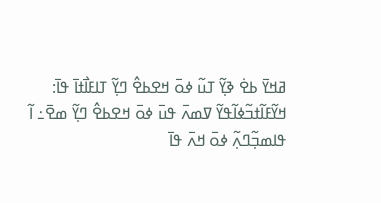ߥߞߌ߫ ߕߐ߭ ߢߌ߲߬ ߠߎ߬ ߦߋ߫ ߞߐߕߐ߮ ߣߌ߲߬ ߠߊߓߊ߯ߙߊ߫ ߟߊ߫:
ߞߌ߬ߓߊ߬ߙߏ߬ߦߊ߬ߟߌ߬ ߜߘߍ߫ ߟߎ߫ ߦߋ߫ ߞߐߕߐ߮ ߣߌ߲߬ ߘߐ߫߸ ߊ߬ ߟߊߘߏ߲߬ߣߍ߲߬ ߦߋ߫ ߞߍ߫ ߟߊ߫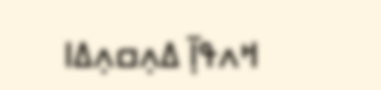ߞߍߟߊ߲߫ ߡߍ߲ߛߍ߲ߡߊ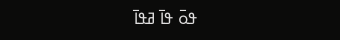ߟߋ߫ ߟߊ߫ ߥߟߊ߫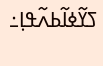ߖߌ߬ߦߊ߬ߕߍ߬ߟߊ߲߸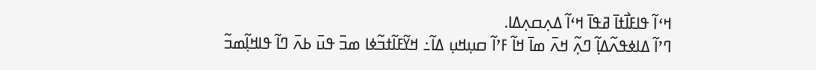ߞߵߊ߬ ߟߊߓߊ߯ߙߊ߫ ߥߟߊ߫ ߞߵߊ߬ ߡߍ߲ߛߍ߲ߡߊ.
ߣߴߊ߬ ߡߊߦߟߍ߬ߡߊ߲߬ ߣߍ߲߬ ߞߍ߫ ߘߊ߫ ߞߊ߬ ߓߴߊ߬ ߛߎ߲ߞߎ߲ ߡߊ߬߸ ߞߌ߬ߓߊ߬ߙߏ߬ߦߊ ߘߏ߫ ߟߎ߫ ߕߍ߫ ߣߊ߬ ߟߊߞߊ߲߬ߘߏ߬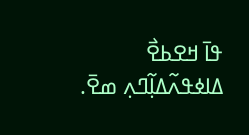ߟߊ߫ ߞߐߕߐ߯ ߡߊߦߟߍ߬ߡߊ߲߬ߣߍ߲ ߘߐ߫.